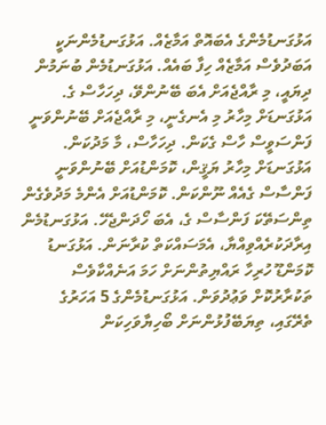އަޅުގަނޑުމެންގެ އެބައޮތް އަމާޒެއް. އަޅުގަނޑުމެންނަކީ އަބަދުވެސް އަމާޒެއް ހިފާ ބައެއް. އަޅުގަނޑުމެން ބުނަމުން ދިޔައީ، މި ރާއްޖެއަށް އެބަ ބޭނުންވޭ، ދިހަހާސް ގެ. އަޅުގަނޑަށް މިހާރު މި އެނގެނީ، މި ރާއްޖެއަށް ބޭނުންވަނީ ފަންސަވީސް ހާސް ގެކަން. ދިހަހާސް، މާ މަދުކަން. އަޅުގަނޑަށް މިހާރު ޔަޤީން، ކޮމަންޑުއަށް ބޭނުންވަނީ ފަންސާސް ގެއެއް ނޫންކަން. ކޮމަންޑުއަށް އެންމެ މަދުވެގެން ތިންސަތޭކަ ފަންސާސް ގެ، އެބަ ހޯދަންޖެހޭ. އަޅުގަނޑުމެން އިރާދަކުރެއްވިއްޔާ، އެމަސައްކަތް ކުރާނަން. އަޅުގަނޑު ކޮމަންޑޫ ހުރިހާ ރައްޔިތުންނަށް ހަމަ އަނެއްކާވެސް ތަކުރާރުކޮށް ވަޢުދުވަން. އަޅުގަނޑުމެންގެ 5 އަހަރުގެ ތެރޭގައި، ތިޔަބޭފުޅުންނަށް ބޯހިޔާވަހިކަން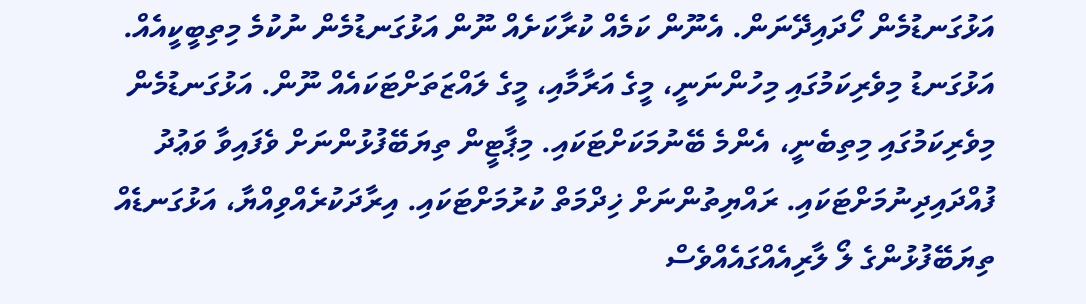އަޅުގަނޑުމެން ހޯދައިދޭނަން. އެނޫން ކަމެއް ކުރާކަށެއް ނޫން އަޅުގަނޑުމެން ނުކުމެ މިތިބީކީއެއް. އަޅުގަނޑު މިވެރިކަމުގައި މިހުންނަނީ، މީގެ އަރާމާއި، މީގެ ލައްޒަތަށްޓަކައެއް ނޫން. އަޅުގަނޑުމެން މިވެރިކަމުގައި މިތިބެނީ، އެންމެ ބޭނުމަކަށްޓަކައި. މިޕާޓީން ތިޔަބޭފުޅުންނަށް ވެފައިވާ ވަޢުދު ފުއްދައިދިނުމަށްޓަކައި. ރައްޔިތުންނަށް ޚިދްމަތް ކުރުމަށްޓަކައި. އިރާދަކުރެއްވިއްޔާ، އަޅުގަނޑެއް ތިޔަބޭފުޅުންގެ ލޯ ލާރިއެއްގައެއްވެސް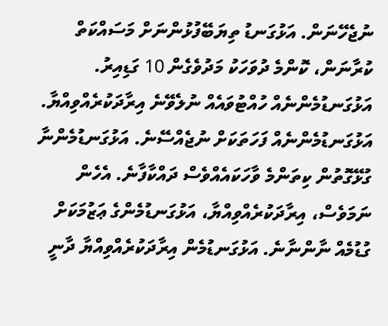ނުޖެހޭނަން. އަޅުގަނޑު ތިޔަބޭފުޅުންނަށް މަސައްކަތް ކުރާނަން، ކޮންމެ ދުވަހަކު މަދުވެގެން 10 ގަޑިއިރު. އަޅުގަނޑުމެންނެއް ހުއްޓުވައެއް ނުލެވޭނެ އިރާދަކުރެއްވިއްޔާ. އަޅުގަނޑުމެންނެއް ފަހަތަކަށް ނުޖެއްސޭނެ. އަޅުގަނޑުމެންނާ ގުޅޭގޮތުން ކިތަންމެ ވާހަކައެއްވެސް ދައްކާފާނެ. އެހެން ނަމަވެސް، އިރާދަކުރެއްވިއްޔާ، އަޅުގަނޑުމެންގެ ޢަޒުމަކަށް ގުޑުމެއް ނާންނާނެ. އަޅުގަނޑުމެން އިރާދަކުރެއްވިއްޔާ ދާނީ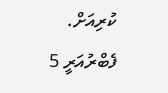ކުރިއަށް.
ފެބްރުއަރީ 5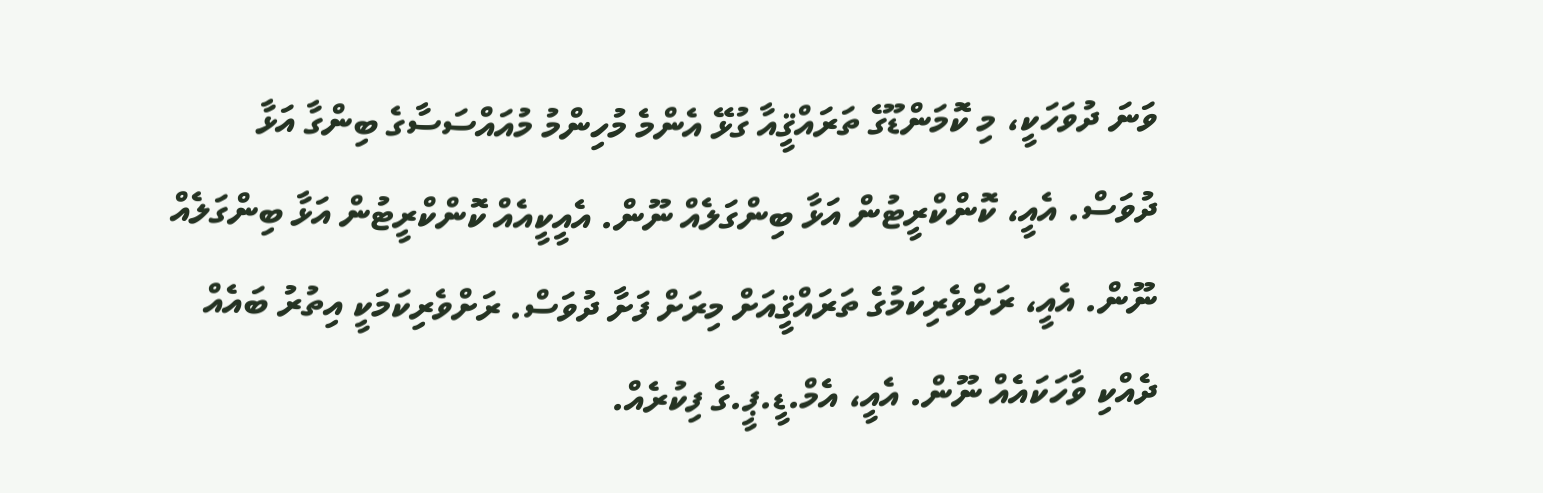ވަނަ ދުވަހަކީ، މި ކޮމަންޑޫގެ ތަރައްޤީއާ ގުޅޭ އެންމެ މުހިންމު މުއައްސަސާގެ ބިންގާ އަޅާ ދުވަސް. އެއީ، ކޮންކްރީޓުން އަޅާ ބިންގަލެއް ނޫން. އެއީކީއެއް ކޮންކްރީޓުން އަޅާ ބިންގަލެއް ނޫން. އެއީ، ރަށްވެރިކަމުގެ ތަރައްޤީއަށް މިރަށް ފަށާ ދުވަސް. ރަށްވެރިކަމަކީ އިތުރު ބައެއް ދެއްކި ވާހަކައެއް ނޫން. އެއީ، އެމް.ޑީ.ޕީ.ގެ ފިކުރެއް.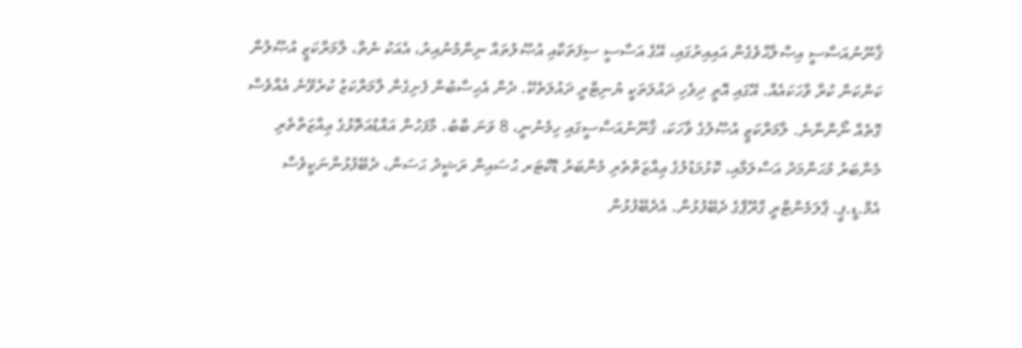ޤާނޫނުއަސާސީ އިޞްލާޙްވެގެން އައިއިރުގައި، އޭގެ އަސާސީ ސިފަތަކާއި އުޞޫލުތައް ނިންމުނުއިރު، އެއަކު ނެތް، ލާމަރްކަޒީ އުޞޫލުން ކަންކަން ކުރާ ވާހަކައެއް. އޭގައި އޮތީ ދިވެހި ދައުލަތަކީ ޔުނިޓްރީ ދައުލަތެކޭ. ދެން އެހިސާބުން ފެށިގެން ލާމަރްކަޒު ކުރެވޭނެ އެއްވެސް ގޮތެއް ނޯންނާނެ. ލާމަރްކަޒީ އުޞޫލުގެ ވާހަކަ، ޤާނޫނުއަސާސީގައި ހިމެނުނީ، 8 ވަނަ ބާބު. މާފަހުން އައްޑުއަތޮޅުގެ ޢިއްޒަތްތެރި މެންބަރު މުޙަންމަދު އަސްލަމާއި، ކޮޅުމަޑުލުގެ ޢިއްޒަތްތެރި މެންބަރު ޑޮކްޓަރ ޙުސައިން ރަޝީދު ޙަސަން، ދެބޭފުޅުންނަކީވެސް އެމް.ޑީ.ޕީ. ޕާލަމެންޓްރީ ގްރޫޕްގެ ދެބޭފުޅުން. އެދެބޭފުޅުން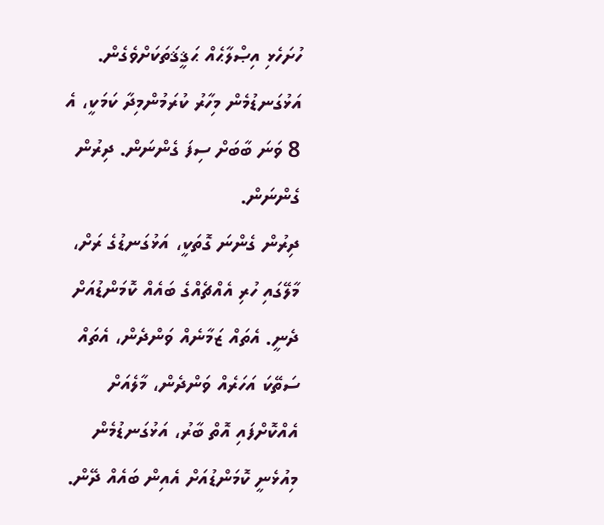ހުށަހެޅި އިޞްލާޙެއް ޙަޤީޤަތަކަށްވެގެން. އަޅުގަނޑުމެން މިހާރު ކުރަމުންމިދާ ކަމަކީ، އެ 8 ވަނަ ބާބަށް ސިފަ ގެންނަން. ދިރުން ގެންނަން.
ދިރުން ގެންނަ ގޮތަކީ، އަޅުގަނޑުގެ ރަށް، މާލޭގައި ހުރި އެއްޗެއްގެ ބައެއް ކޮމަންޑުއަށް ދެނީ. އެތައް ޒަމާނެއް ވަންދެން، އެތައް ސަތޭކަ އަހަރެއް ވަންދެން، މާލެއަށް އެއްކޮށްފައި އޮތް ބާރު، އަޅުގަނޑުމެން މިއުޅެނީ ކޮމަންޑުއަށް އެއިން ބައެއް ދޭން.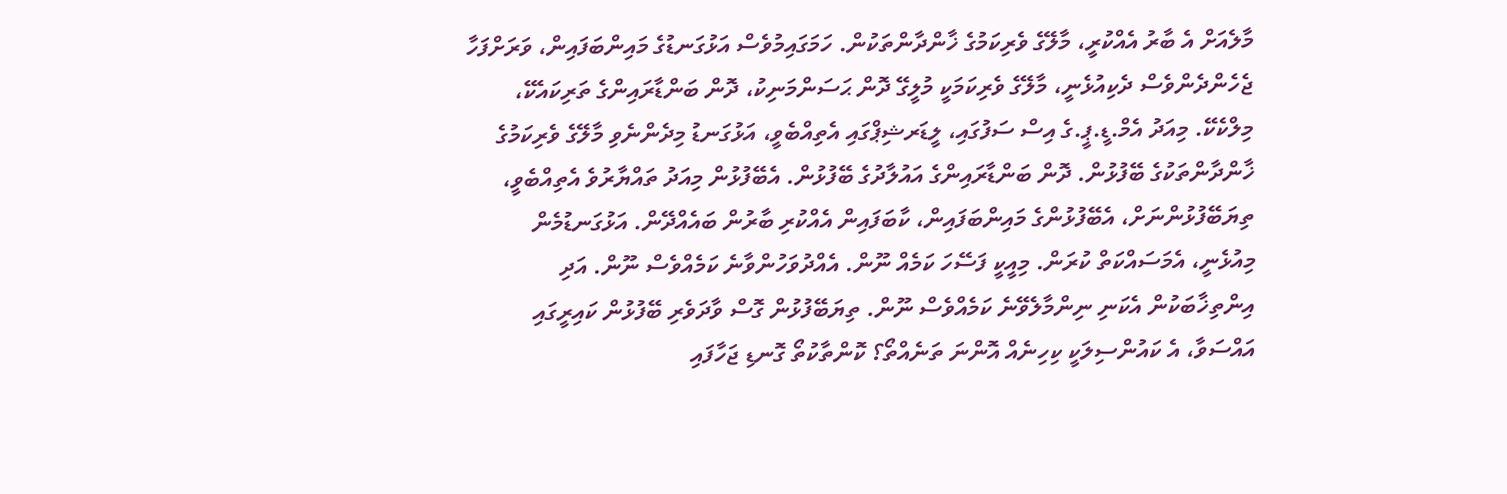މާލެއަށް އެ ބާރު އެއްކުރީ، މާލޭގެ ވެރިކަމުގެ ޚާންދާންތަކުން. ހަމަގައިމުވެސް އަޅުގަނޑުގެ މައިންބަފައިން، ވަރަށްފަހާ ޖެހެންދެންވެސް ދެކިއުޅެނީ، މާލޭގެ ވެރިކަމަކީ މުލީގޭ ދޮން ޙަސަންމަނިކު، ދޮން ބަންޑާރައިންގެ ތަރިކައެކޭ، މިލްކެކޭ. މިއަދު އެމް.ޑީ.ޕީ.ގެ އިސް ސަފުގައި، ލީޑަރޝިޕްގައި އެތިއްބެވީ، އަޅުގަނޑު މިދެންނެވި މާލޭގެ ވެރިކަމުގެ ޚާންދާންތަކުގެ ބޭފުޅުން. ދޮން ބަންޑާރައިންގެ އައުލާދުގެ ބޭފުޅުން. އެބޭފުޅުން މިއަދު ތައްޔާރުވެ އެތިއްބެވީ، ތިޔަބޭފުޅުންނަށް، އެބޭފުޅުންގެ މައިންބަފައިން، ކާބަފައިން އެއްކުރި ބާރުން ބައެއްދޭން. އަޅުގަނޑުމެން މިއުޅެނީ، އެމަސައްކަތް ކުރަން. މިއީކީ ފަސޭހަ ކަމެއް ނޫން. އެއްދުވަހުންވާނެ ކަމެއްވެސް ނޫން. އަދި އިންތިޚާބަކުން އެކަނި ނިންމާލެވޭނެ ކަމެއްވެސް ނޫން. ތިޔަބޭފުޅުން ގޮސް ވާދަވެރި ބޭފުޅުން ކައިރީގައި އައްސަވާ، އެ ކައުންސިލަކީ ކިހިނެއް އޮންނަ ތަނެއްތޯ؟ ކޮންތާކުތޯ ގޮނޑި ޖަހާފައި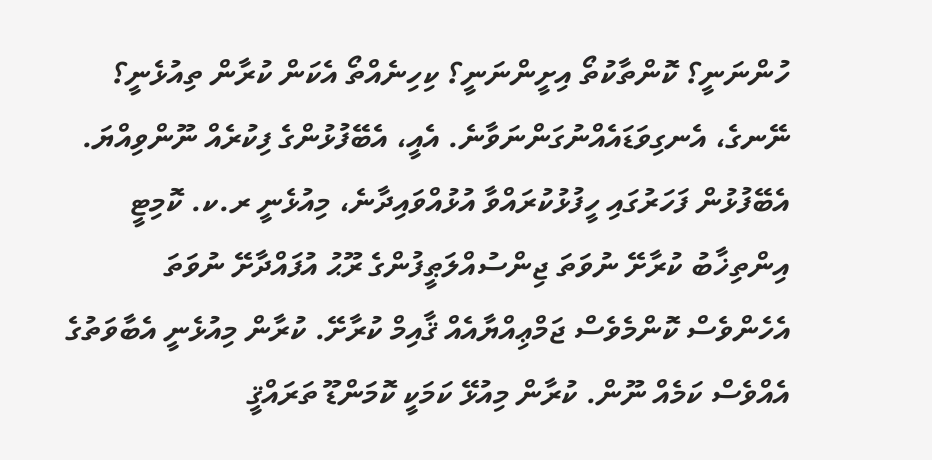ހުންނަނީ؟ ކޮންތާކުތޯ އިށީންނަނީ؟ ކިހިނެއްތޯ އެކަން ކުރާން ތިއުޅެނީ؟ ނޭނގެ، އެނގިވަޑައެއްނުގަންނަވާނެ. އެއީ، އެބޭފުޅުންގެ ފިކުރެއް ނޫންވިއްޔަ. އެބޭފުޅުން ފަހަރުގައި ހީފުޅުކުރައްވާ އުޅުއްވައިދާނެ، މިއުޅެނީ ރ.ކ. ކޮމިޓީ އިންތިޚާބު ކުރާށޭ ނުވަތަ ޖިންސުއްލަޠީފުންގެ ރޫޙު އުފައްދާށޭ ނުވަތަ އެހެންވެސް ކޮންމެވެސް ޖަމްޢިއްޔާއެއް ޤާއިމް ކުރާށޭ. ކުރާން މިއުޅެނީ އެބާވަތުގެ އެއްވެސް ކަމެއް ނޫން. ކުރާން މިއުޅޭ ކަމަކީ ކޮމަންޑޫ ތަރައްޤީ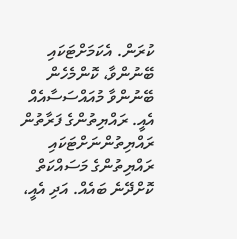ކުރަން. އެކަމަށްޓަކައި ބޭނުންވާ، ކޮންމެހެން ބޭނުންވާ މުއައްސަސާއެއް އެއީ. ރައްޔިތުންގެ ފަރާތުން ރައްޔިތުންނަށްޓަކައި ރައްޔިތުންގެ މަސައްކަތް ކޮށްދޭނެ ބައެއް. އަދި އެއީ،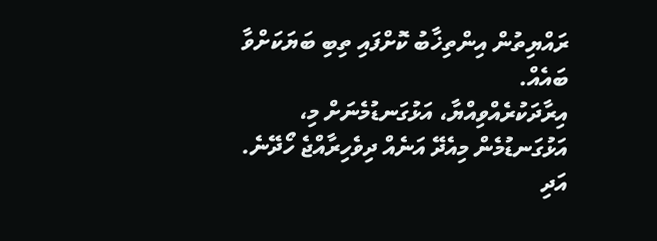ރައްޔިތުން އިންތިޚާބު ކޮށްފައި ތިބި ބަޔަކަށްވާ ބައެއް.
އިރާދަކުރެއްވިއްޔާ، އަޅުގަނޑުމެނަށް މި، އަޅުގަނޑުމެން މިއެދޭ އަނެއް ދިވެހިރާއްޖެ ހޯދޭނެ. އަދި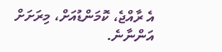އެ ރާއްޖެ، ކޮމަންޑުއަށް، މިރަށަށް އަންނާނެ.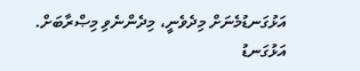އަޅުގަނޑުމެނަށް މިދެވެނީ، މިދެންނެވި މިޞްރާބަށް. އަޅުގަނޑު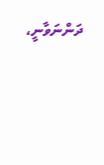ދަންނަވާނީ،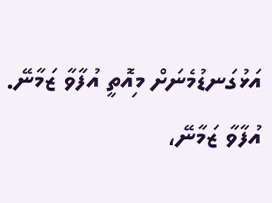އަޅުގަނޑުމެނަށް މިއޮތީ އުފާވާ ޒަމާނޭ. އުފާވާ ޒަމާނޭ،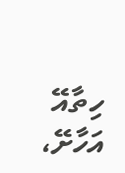ހިތާއޭ އަހާށޭ،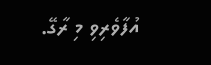އުފާވެރިވި މި ރާގޭ.